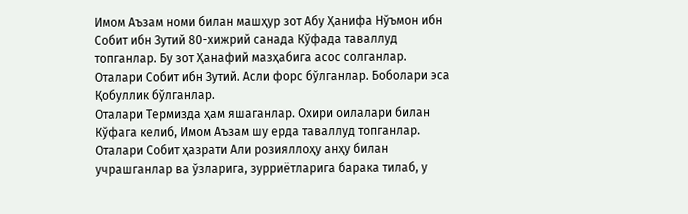Имом Аъзам номи билан машҳур зот Абу Ҳанифа Нўъмон ибн Собит ибн Зутий 80-хижрий санада Кўфада таваллуд топганлар. Бу зот Ҳанафий мазҳабига асос солганлар. Оталари Собит ибн Зутий. Асли форс бўлганлар. Боболари эса Қобуллик бўлганлар.
Оталари Термизда ҳам яшаганлар. Охири оилалари билан Кўфага келиб, Имом Аъзам шу ерда таваллуд топганлар. Оталари Собит ҳазрати Али розияллоҳу анҳу билан учрашганлар ва ўзларига, зурриётларига барака тилаб, у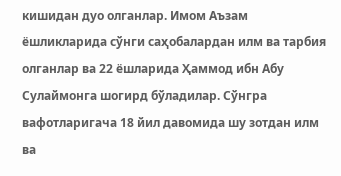кишидан дуо олганлар. Имом Аъзам ёшликларида сўнги саҳобалардан илм ва тарбия олганлар ва 22 ёшларида Ҳаммод ибн Абу Сулаймонга шогирд бўладилар. Сўнгра вафотларигача 18 йил давомида шу зотдан илм ва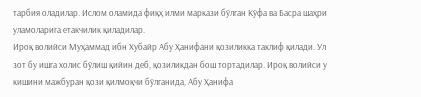тарбия оладилар. Ислом оламида фиқҳ илми маркази бўлган Кўфа ва Басра шаҳри уламоларига етакчилик қиладилар.
Ироқ волийси Муҳаммад ибн Хубайр Абу Ҳанифани қозиликка таклиф қилади. Ул зот бу ишга холис бўлиш қийин деб, қозиликдан бош тортадилар. Ироқ волийси у кишини мажбуран қози қилмоқчи бўлганида, Абу Ҳанифа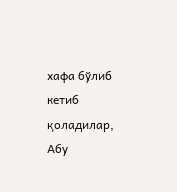хафа бўлиб кетиб қоладилар, Абу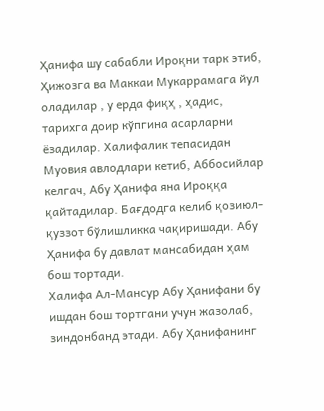Ҳанифа шу сабабли Ироқни тарк этиб, Ҳижозга ва Маккаи Мукаррамага йул оладилар , у ерда фиқҳ , ҳадис, тарихга доир кўпгина асарларни ёзадилар. Халифалик тепасидан Муовия авлодлари кетиб, Аббосийлар келгач, Абу Ҳанифа яна Ироққа қайтадилар. Бағдодга келиб қозиюл-қуззот бўлишликка чақиришади. Абу Ҳанифа бу давлат мансабидан ҳам бош тортади.
Халифа Ал-Мансур Абу Ҳанифани бу ишдан бош тортгани учун жазолаб, зиндонбанд этади. Абу Ҳанифанинг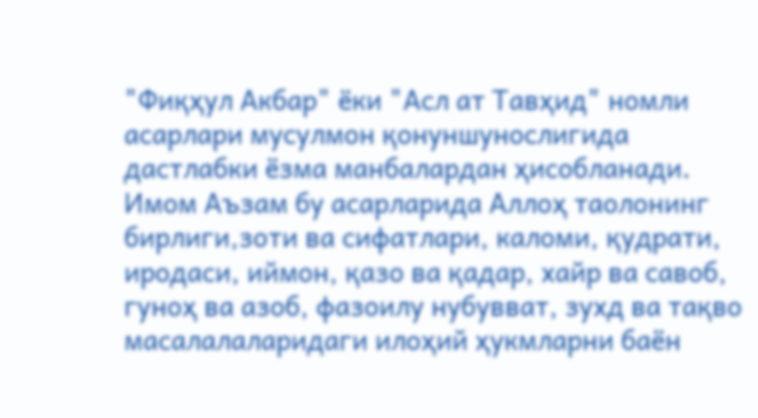"Фиқҳул Акбар" ёки "Асл ат Тавҳид" номли асарлари мусулмон қонуншунослигида дастлабки ёзма манбалардан ҳисобланади. Имом Аъзам бу асарларида Аллоҳ таолонинг бирлиги,зоти ва сифатлари, каломи, қудрати, иродаси, иймон, қазо ва қадар, хайр ва савоб, гуноҳ ва азоб, фазоилу нубувват, зухд ва тақво масалалаларидаги илоҳий ҳукмларни баён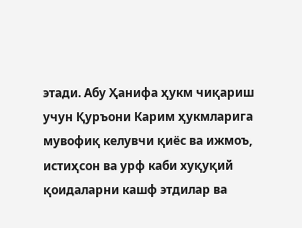этади. Абу Ҳанифа ҳукм чиқариш учун Қуръони Карим ҳукмларига мувофиқ келувчи қиёс ва ижмоъ, истиҳсон ва урф каби хуқуқий қоидаларни кашф этдилар ва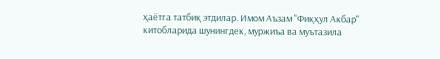ҳаётга татбиқ этдилар. Имом Аъзам "Фиқҳул Акбар" китобларида шунингдек, муржиъа ва муътазила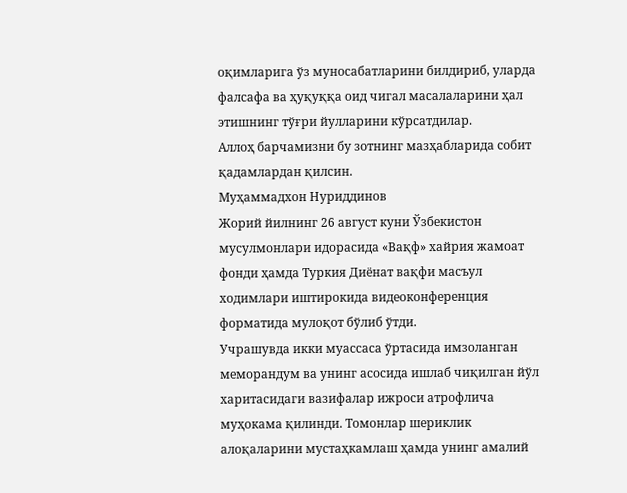оқимларига ўз муносабатларини билдириб, уларда фалсафа ва ҳуқуққа оид чигал масалаларини ҳал этишнинг тўғри йулларини кўрсатдилар.
Аллоҳ барчамизни бу зотнинг мазҳабларида собит қадамлардан қилсин.
Муҳаммадхон Нуриддинов
Жорий йилнинг 26 август куни Ўзбекистон мусулмонлари идорасида «Вақф» хайрия жамоат фонди ҳамда Туркия Диёнат вақфи масъул ходимлари иштирокида видеоконференция форматида мулоқот бўлиб ўтди.
Учрашувда икки муассаса ўртасида имзоланган меморандум ва унинг асосида ишлаб чиқилган йўл харитасидаги вазифалар ижроси атрофлича муҳокама қилинди. Томонлар шериклик алоқаларини мустаҳкамлаш ҳамда унинг амалий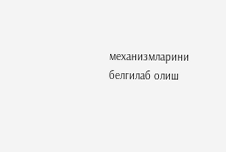механизмларини белгилаб олиш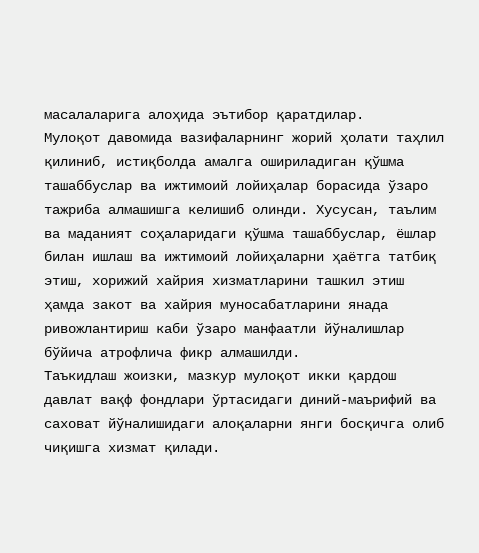масалаларига алоҳида эътибор қаратдилар.
Мулоқот давомида вазифаларнинг жорий ҳолати таҳлил қилиниб, истиқболда амалга ошириладиган қўшма ташаббуслар ва ижтимоий лойиҳалар борасида ўзаро тажриба алмашишга келишиб олинди. Хусусан, таълим ва маданият соҳаларидаги қўшма ташаббуслар, ёшлар билан ишлаш ва ижтимоий лойиҳаларни ҳаётга татбиқ этиш, хорижий хайрия хизматларини ташкил этиш ҳамда закот ва хайрия муносабатларини янада ривожлантириш каби ўзаро манфаатли йўналишлар бўйича атрофлича фикр алмашилди.
Таъкидлаш жоизки, мазкур мулоқот икки қардош давлат вақф фондлари ўртасидаги диний-маърифий ва саховат йўналишидаги алоқаларни янги босқичга олиб чиқишга хизмат қилади.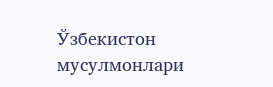Ўзбекистон мусулмонлари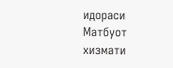идораси
Матбуот хизмати